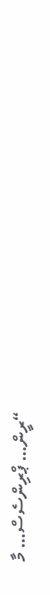“ރީން… ޕްރިންސެސް… މާ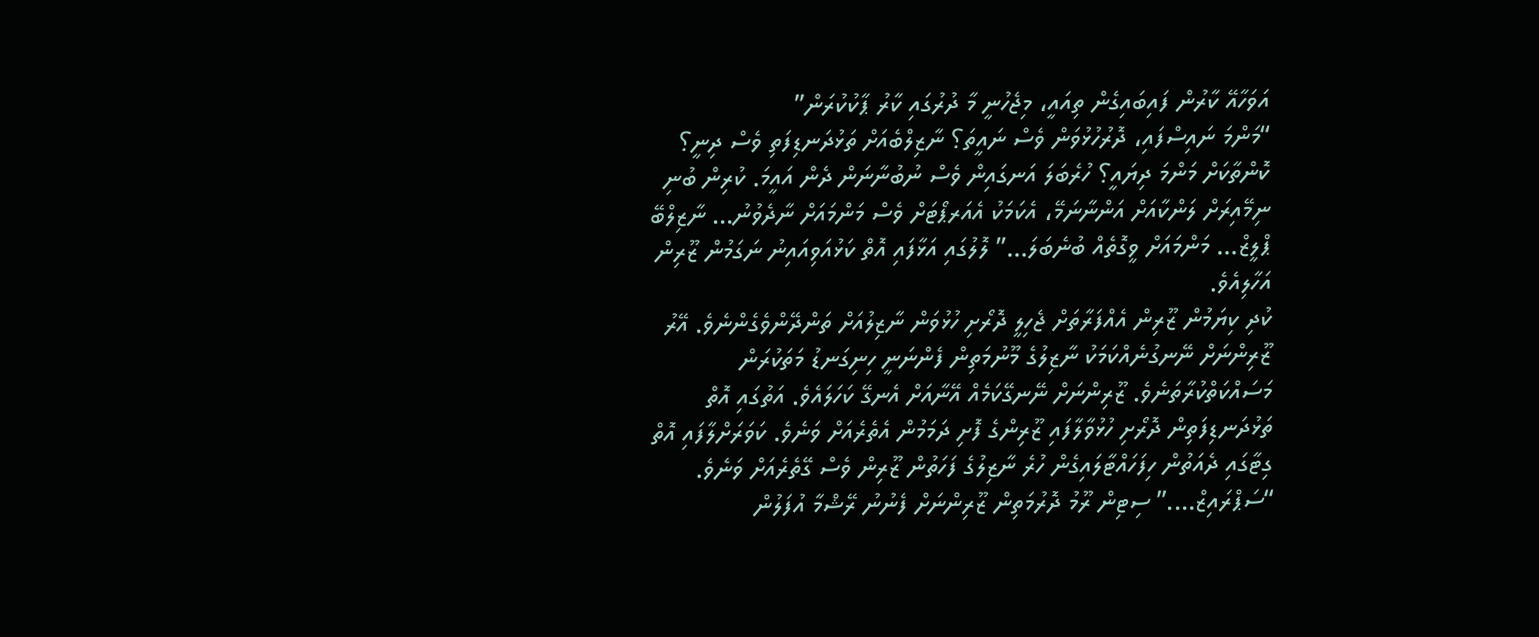އަވަހާއޭ ކާރުން ފައިބައިގެން ތިއައީ، މިޖެހުނީ މާ ދުރުގައި ކާރު ޕާކުކުރަން”
“މަންމަ ނައިސްފައި، ދޮރުހުޅުވަން ވެސް ނައީތަ؟ ނާޒިލްބެއަށް ތަޅުދަނޑިފަތި ވެސް ދިނީ؟ ކޮންތާކަށް މަންމަ ދިޔައީ؟ ހުރެބަލަ އަނގައިން ވެސް ނުބުނާނަން ދެން އައީމަ. ކުރިން ބުނި ނިމޭއިރަށް ލަންކާއަށް އަންނާނަމޭ، އެކަމަކު އެއަރޕޯޓަށް ވެސް މަންމައަށް ނާދެވުނު… ނާޒިލްބޭ ޕްލީޒް… މަންމައަށް ވީގޮތެއް ބުނެބަލަ…” ލޮލުގައި އަޅާފައި އޮތް ކަޅުއަވިއައިނު ނަގަމުން ޒޫރިން އަހާލިއެވެ.
ކުދި ކިޔަމުން ޒޫރިން އެއްފަރާތަށް ޖެހިލީ ދޮރޯށި ހުޅުވަން ނާޒިލުއަށް ތަންދޭންވެގެންނެވެ. އޭރު ޒޫރިންނަށް ނޭނގުނެއްކަމަކު ނާޒިލުގެ މޫނުމަތިން ފެންނަނީ ހިނިގަނޑު މަތަކުރަން މަސައްކަތްކުރާތަނެވެ. ޒޫރިންނަށް ނޭނގޭކަމެއް އޭނާއަށް އެނގޭ ކަހަލައެވެ. އަތުގައި އޮތް ތަޅުދަނޑިފަތިން ދޮރޯށި ހުޅުވާލާފައި ޒޫރިންގެ ފޮށި ދަމަމުން އެތެރެއަށް ވަނެވެ. ކަވަރަށްލާފައި އޮތް ގިޓާގައި ދެއަތުން ހިފަހައްޓާލައިގެން ހުރެ ނާޒިލުގެ ފަހަތުން ޒޫރިން ވެސް ގޭތެރެއަށް ވަނެވެ.
“ސަޕްރައިޒް….” ސިޓިން ރޫމު ދޮރުމަތިން ޒޫރިންނަށް ފެނުނު ރޭޝްމާ އުފަލުން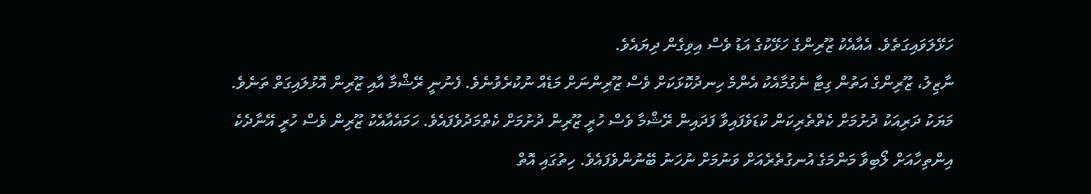ހަޅޭލަވައިގަތެވެ. އެއާއެކު ޒޫރިންގެ ހަޅޭކުގެ އަޑު ވެސް އިވިގެން ދިޔައެވެ.
ނާޒިލު، ޒޫރިންގެ އަތުން ގިޓާ ނެގުމާއެކު އެންމެ ހިނދުކޮޅަކަށް ވެސް ޒޫރިންނަށް މަޑެއް ނުކުރެވުނެވެ. ފެނުނީ ރޭޝްމާ އާއި ޒޫރިން އޮޅުލައިގަތް ތަނެވެ. މަޔަކު ދަރިއަކު ދުށުމަށް ކެތްތެރިކަން ކުޑަވެފައިވާ ފަދައިން ރޭޝްމާ ވެސް ހުރީ ޒޫރިން ދުށުމަށް ކެތްމަދުވެފައެވެ. ހަމައެއާއެކު ޒޫރިން ވެސް ހުރީ އޭނާދެކެ އިންތިހާއަށް ލޯބިވާ މަންމަގެ އުނގުތެރެއަށް ވަނުމަށް ނުހަނު ބޭނުންވެފައެވެ. ހިތުގައި އޮތް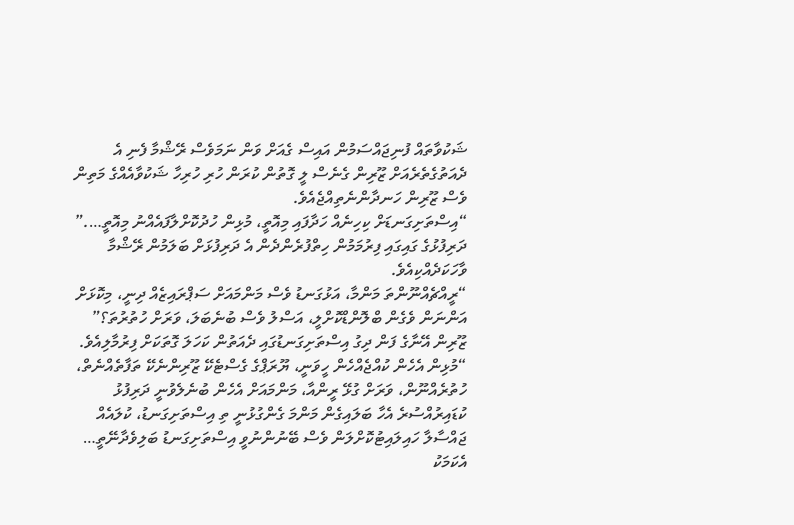ޝަކުވާތައް ފުނިޖައްސަމުން އައިސް ގެއަށް ވަން ނަމަވެސް ރޭޝްމާ ފެނި އެ ދެއަތުގެތެރެއަށް ޒޫރިން ގެނެސް ލީ ގޮތުން ކުރަން ހުރި ހުރިހާ ޝަކުވާއެއްގެ މަތިން ވެސް ޒޫރިން ހަނދާންނެތިއްޖެއެވެ.
“އިސްތަށިގަނޑަށް ކިހިނެއް ހަދާފައި މިއޮތީ، މުޅިން ހުދުކޮށްލާފައެއްނު މިއޮތީ….” ދަރިފުޅުގެ ގައިގައި ފިރުމަމުން ހިތްފުރެންދެން އެ ދަރިފުޅަށް ބަލަމުން ރޭޝްމާ ވާހަކަދެއްކިއެވެ.
“ރީއްޗެއްނޫންތަ މަންމާ، އަޅުގަނޑު ވެސް މަންމައަށް ސަޕްރައިޒެއް ދިނީ، މިކޮޅަށް އަންނަން ވެގެން ބްލޮންޑްކޮށްލީ، އަސްލު ވެސް ބުނެބަލަ، ވަރަށް ހުތުރުތަ؟” ޒޫރިން އޭނާގެ ފަން ދިގު އިސްތަށިގަނޑުގައި ދެއަތުން ކަހަލަ ގޮތަކަށް ފިރުމާލިއެވެ.
“މުޅިން އެހެން ކުއްޖެއްހެން ހީވަނީ، ޔޫރަޕްގެ ގެސްޓެކޭ ޒޫރިންނެކޭ ތަފާތެއްނެތް، ހުތުރެއްނޫން، ވަރަށް ގުޅޭ ރީންއާ، މަންމައަށް އެހެން ބުނެލެވުނީ ދަރިފުޅު ކުޑައިރުއްސުރެ އެހާ ބަލައިގެން މަންމަ ގެންގުޅުނީ ތި އިސްތަށިގަނޑު، ކުލައެއް ޖައްސާލާ ހައިލައިޓުކޮށްލަން ވެސް ބޭނުންނުވީ އިސްތަށިގަނޑު ބަލިވެދާނޭތީ… އެކަމަކު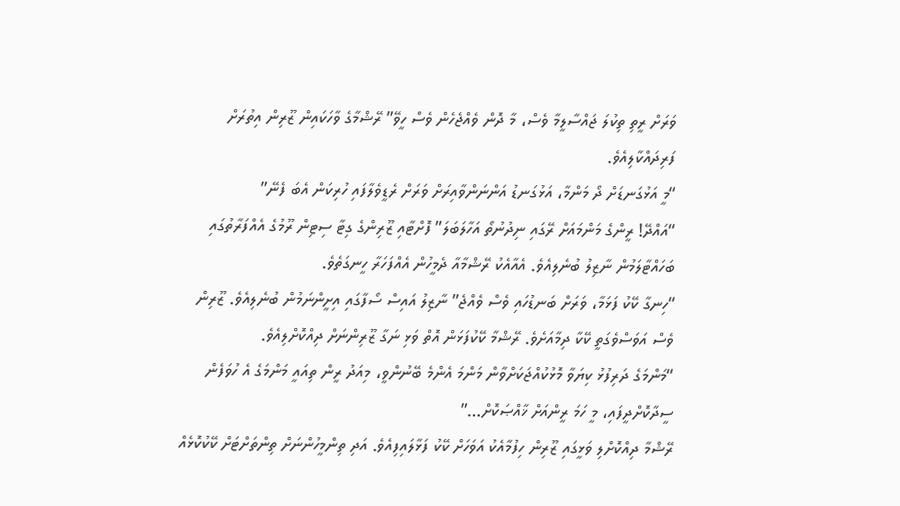ވަރަށް ރީތި ތިކުލަ ޖައްސާލީމާ ވެސް، މާ ދޮން ވެއްޖެހެން ވެސް ހީވޭ” ރޭޝްމާގެ ވާހަކައިން ޒޫރިން އިތުރަށް ފަރިދައްކާލިއެވެ.
“މީ އަޅުގަނޑަށް ދޯ މަންމާ، އަޅުގަނޑު އަންނަންވާއިރަށް ވަރަށް ރެޑީވެލާފައި ހުރިކަން އެބަ ފެނޭ”
“އައްދޭ! ރީންގެ މަންމައަށް ރޭގައި ނިދުނުތޯ އަހާލަބަލަ” ފޮށްޓާއި ޒޫރިންގެ ގިޓާ ސިޓިން ރޫމުގެ އެއްފަރާތުގައި ބަހައްޓާލަމުން ނާޒިލު ބުނެލިއެވެ. އެއާއެކު ރޭޝްމާއާ ދެމީހުން އެއްފަހަރާ ހީނގަތެވެ.
“ހިނގާ ކޭކު ފަޅަމާ، ވަރަށް ބަނޑުހައި ވެސް ވެއްޖެ” ނާޒިލު އައިސް ސޯފާގައި އިށީންނަމުން ބުނެލިއެވެ. ޒޫރިން ވެސް އަވަސްވެގަތީ ކޭކާ ދިމާއަށެވެ. ރޭޝްމާ ކޭކުފަޅަން އޮތް ވަޅި ނަގާ ޒޫރިންނަށް ދިއްކޮށްލިއެވެ.
“މަންމަގެ ދަރިފުޅު ކިޔަވާ މޮޅުކުއްޖަކަށްވާން މަންމަ އެންމެ ބޭނުންވީ، މިއަދު ރީން ތިއައީ މަންމަގެ އެ ހުވަފެން ސީދާކޮށްދީފައި، މީ ހަމަ ރީންއަށް ޚާއްޞަކޮށް…”
ރޭޝްމާ ދިއްކޮށްލި ވަޅީގައި ޒޫރިން ހިފުމާއެކު އަވަހަށް ކޭކު ފަޅާލައިފިއެވެ. އަދި ތިންމީހުންނަށް ތިންތަށްޓަށް ކޭކުކޮޅެއް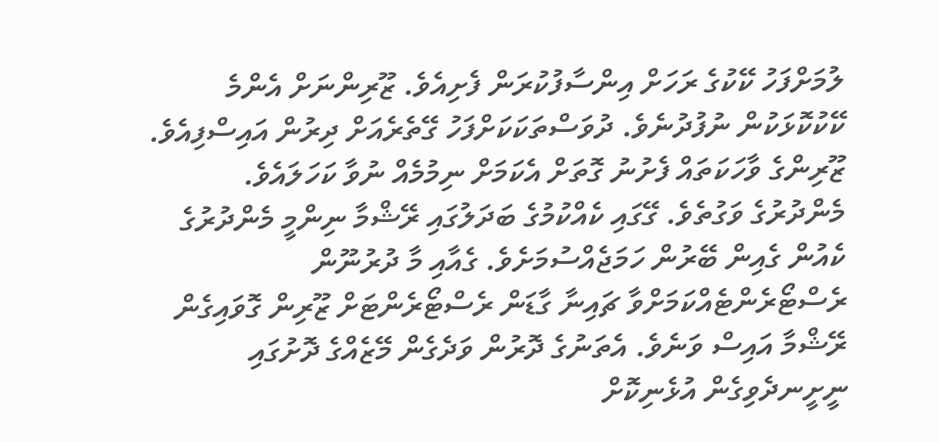ލުމަށްފަހު ކޭކުގެ ރަހަށް އިންސާފުކުރަން ފެށިއެވެ. ޒޫރިންނަށް އެންމެ ކޭކުކޮޅަކުން ނުފުދުނެވެ. ދުވަސްތަކަކަށްފަހު ގޭތެރެއަށް ދިރުން އައިސްފިއެވެ. ޒޫރިންގެ ވާހަކަތައް ފެށުނު ގޮތަށް އެކަމަށް ނިމުމެއް ނުވާ ކަހަލައެވެ.
މެންދުރުގެ ވަގުތެވެ. ގޭގައި ކެއްކުމުގެ ބަދަލުގައި ރޭޝްމާ ނިންމީ މެންދުރުގެ ކެއުން ގެއިން ބޭރުން ހަމަޖެއްސުމަށެވެ. ގެއާއި މާ ދުރުނޫން ރެސްޓޯރެންޓެއްކަމަށްވާ ޗައިނާ ގާޑަން ރެސްޓޯރެންޓަށް ޒޫރިން ގޮވައިގެން ރޭޝްމާ އައިސް ވަނެވެ. އެތަނުގެ ދޮރުން ވަދެގެން މޭޒެއްގެ ދޮށުގައި ނީށީނދެވިގެން އުޅެނިކޮށް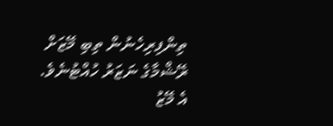ތިންފިރިހެނުން ތިބި މޭޒަށް ރޭޝްމާގެ ނަޒަރު ހުއްޓުނެވެ. އެ މޭޒު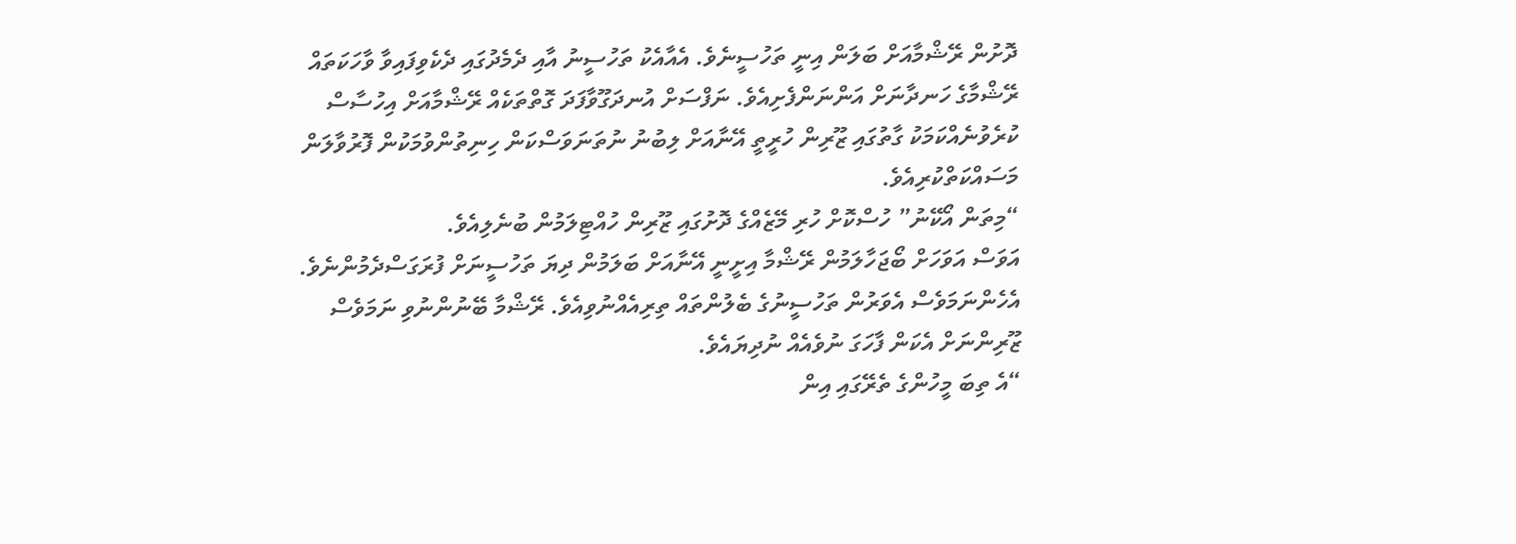ދޮށުން ރޭޝްމާއަށް ބަލަން އިނީ ތަހުސީނެވެ. އެއާއެކު ތަހުސީނު އާއި ދެމެދުގައި ދެކެވިފައިވާ ވާހަކަތައް ރޭޝްމާގެ ހަނދާނަށް އަންނަންފެށިއެވެ. ނަފްސަށް އުނދަގޫވާފަދަ ގޮތްތަކެއް ރޭޝްމާއަށް އިހުސާސް ކުރެވުނެއްކަމަކު ގާތުގައި ޒޫރިން ހުރީތީ އޭނާއަށް ލިބުނު ނުތަނަވަސްކަން ހިނިތުންވުމަކުން ފޮރުވާލަން މަސައްކަތްކުރިއެވެ.
“މިތަން އޯކޭނު” ހުސްކޮށް ހުރި މޭޒެއްގެ ދޮށުގައި ޒޫރިން ހުއްޓިލަމުން ބުނެލިއެވެ.
އަވަސް އަވަހަށް ބޯޖަހާލަމުން ރޭޝްމާ އިށީނީ އޭނާއަށް ބަލަމުން ދިޔަ ތަހުސީނަށް ފުރަގަސްދެމުންނެވެ. އެހެންނަމަވެސް އެވަރުން ތަހުސީނުގެ ބެލުންތައް ތިރިއެއްނުވިއެވެ. ރޭޝްމާ ބޭނުންނުވި ނަމަވެސް ޒޫރިންނަށް އެކަން ފާހަގަ ނުވެއެއް ނުދިޔައެވެ.
“އެ ތިބަ މީހުންގެ ތެރޭގައި އިން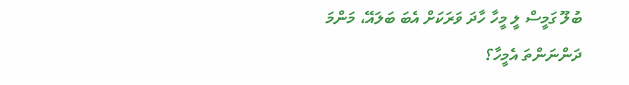ބުލޫ ގަމީސް ލީ މީހާ ހާދަ ވަރަކަށް އެބަ ބަލައޭ، މަންމަ ދަންނަންތަ އެމީހާ؟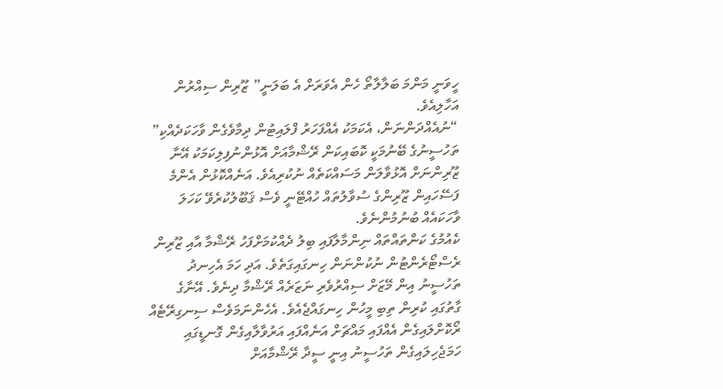ހީވަނީ މަންމަ ބަލާލާތޯ ހެން އެވަރަށް އެ ބަލަނީ” ޒޫރިން ސިއްރުން އަހާލިއެވެ.
“ނުއެއްދަންނަން، އެކަމަކު އެއްފަހަރު ފްލައިޓުން ދިމާވެގެން ވާހަކަދެއްކި”
ތަހުސީނުގެ ބޭނުމަކީ ކޮބައިކަން ރޭޝްމާއަށް އޮޅުންނުފިލިކަމަކު އޭނާ ޒޫރިންނަށް އޮޅުވާލަން މަސައްކަތެއް ނުކުރިއެވެ. އަނެއްކޮޅުން އެންމެ ފަސޭހައިން ޒޫރިންގެ ސުވާލުތައް ހުއްޓޭނީ ވެސް ޤަބޫލުކުރެވޭ ކަހަލަ ވާހަކައެއް ބުނުމުންނެވެ.
ކެއުމުގެ ކަންތައްތައް ނިންމާލާފައި ބިލު ދެއްކުމަށްފަހު ރޭޝްމާ އާއި ޒޫރިން ރެސްޓޯރެންޓުން ނުކުންނަން ހިނގައިގަތެވެ. އަދި ހަމަ އެހިނދު ތަހުސީނު އިން މޭޒަށް ސިއްރުވެރި ނަޒަރެއް ރޭޝްމާ ދިނެވެ. އޭނާގެ ގާތުގައި ކުރިން ތިބި މީހުން ހިނގައްޖެއެވެ. އެހެންނަމަވެސް ސިނގިރޭޓެއް ރޯކޮށްލައިގެން އެއްފައި މައްޗަށް އަނެއްފައި އަރުވާލާއިގެން ގޮނޑީގައި ހަމަޖެހިލައިގެން ތަހުސީނު އިނީ ސީދާ ރޭޝްމާއަށް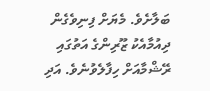ބަލާށެވެ. މެޔަށް ފިނިވެގެން ދިއުމާއެކު ޒޫރިންގެ އަތުގައި ރޭޝްމާއަށް ހިފާލެވުނެވެ. އަދި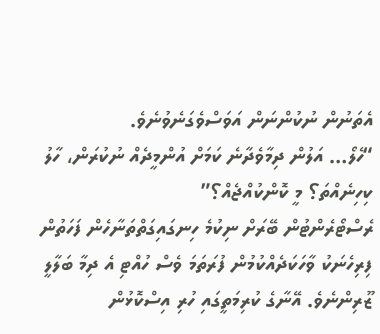އެތަނުން ނުކުންނަން އަވަސްވެގަނެވުނެވެ.
“ހެލޯ… އަލުން ދިމާވެދާނެ ކަމަށް އުންމީދެއް ނުކުރަން، ހާލު ކިހިނެއްތަ؟ މީ ކޮންކުއްޖެއް؟”
ރެސްޓޯރެންޓުން ބޭރަށް ނިކުމެ ހިނގައިގަތްތަނާހެން ފަހަތުން ފިރިހެނަކު ވާހަކަދެއްކުމުން ފުރަތަމަ ވެސް ހުއްޓި އެ ދިމާ ބަލާލީ ޒޫރިންނެވެ. އޭނާގެ ކުރިމަތީގައި ހުރި އިސްކޮޅުން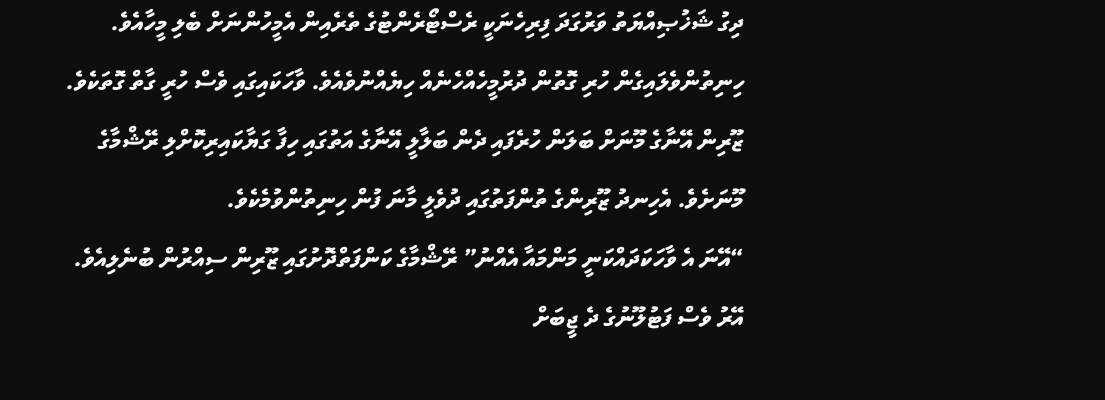ދިގު ޝަޚުޞިއްޔަތު ވަރުގަދަ ފިރިހެނަކީ ރެސްޓޯރެންޓުގެ ތެރެއިން އެމީހުންނަށް ބެލި މީހާއެވެ. ހިނިތުންވެލައިގެން ހުރި ގޮތުން ދުރުމީހެއްހެނެއް ހިޔެއްނުވެއެވެ. ވާހަކައިގައި ވެސް ހުރީ ގާތް ގޮތަކެވެ. ޒޫރިން އޭނާގެ މޫނަށް ބަލަން ހުރެފައި ދެން ބަލާލީ އޭނާގެ އަތުގައި ހިފާ ގަޔާކައިރިކޮށްލި ރޭޝްމާގެ މޫނަށެވެ. އެހިނދު ޒޫރިންގެ ތުންފަތުގައި ދުވެލީ މާނަ ފުން ހިނިތުންވުމެކެވެ.
“އޭނަ އެ ވާހަކަދައްކަނީ މަންމައާ އެއްނު” ރޭޝްމާގެ ކަންފަތްދޮށުގައި ޒޫރިން ސިއްރުން ބުނެލިއެވެ. އޭރު ވެސް ފަޓުލޫނުގެ ދެ ޖީބަށް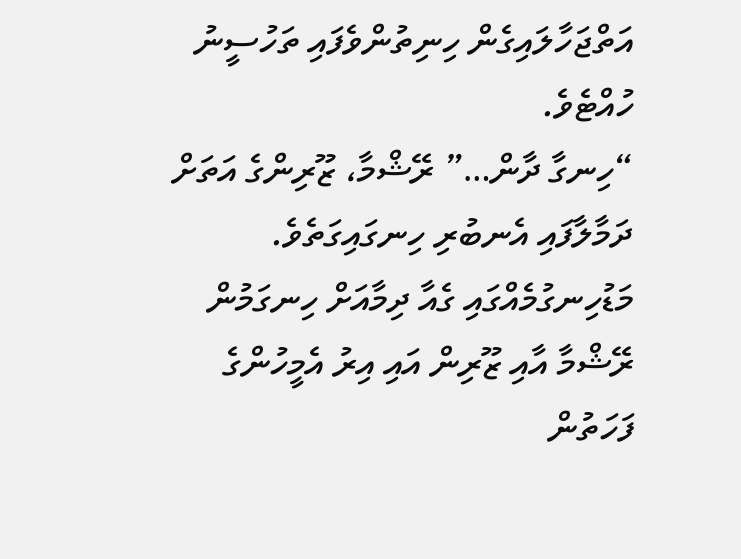އަތްޖަހާލައިގެން ހިނިތުންވެފައި ތަހުސީނު ހުއްޓެވެ.
“ހިނގާ ދާން…” ރޭޝްމާ، ޒޫރިންގެ އަތަށް ދަމާލާފައި އެނބުރި ހިނގައިގަތެވެ.
މަޑުހިނގުމެއްގައި ގެއާ ދިމާއަށް ހިނގަމުން ރޭޝްމާ އާއި ޒޫރިން އައި އިރު އެމީހުންގެ ފަހަތުން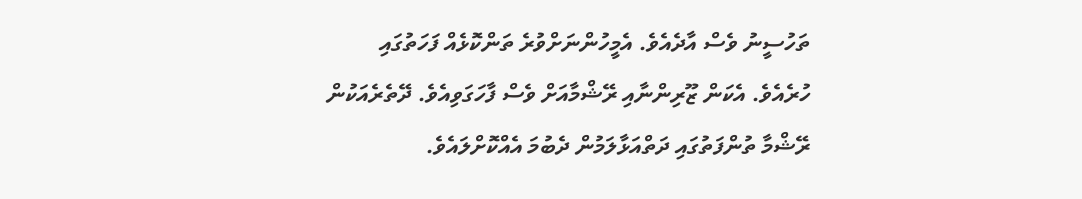ތަހުސީނު ވެސް އާދެއެވެ. އެމީހުންނަށްވުރެ ތަންކޮޅެއް ފަހަތުގައި ހުރެއެވެ. އެކަން ޒޫރިންނާއި ރޭޝްމާއަށް ވެސް ފާހަގަވިއެވެ. ދޭތެރެއަކުން ރޭޝްމާ ތުންފަތުގައި ދަތްއަޅާލަމުން ދެބުމަ އެއްކޮށްލައެވެ.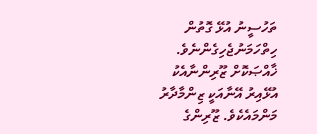ތަހުސީނު އުޅޭ ގޮތުން ހިތްހަމަނުޖެހިގެންނެވެ. ޚާއްޞަކޮށް ޒޫރިންނާއެކު އުޅޭއިރު އޭނާއަކީ ޒިންމާދާރު މަންމައެކެވެ. ޒޫރިންގެ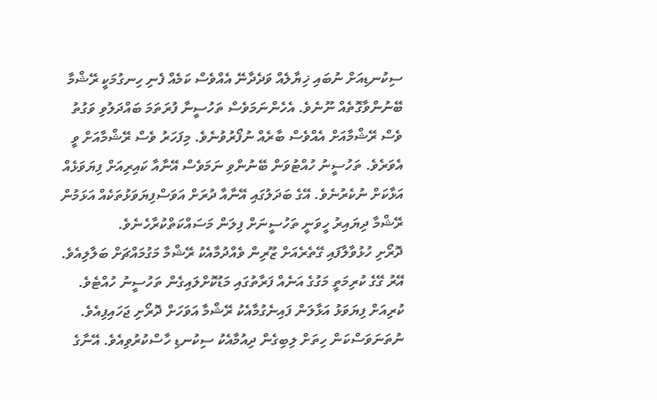ސިކުނޑިއަށް ނުބައި ޚިޔާލެއް ވަދެދާނޭ އެއްވެސް ކަމެއް ފެނި ހިނގުމަކީ ރޭޝްމާ ބޭނުންވާގޮތެއް ނޫނެވެ. އެހެންނަމަވެސް ތަހުސީނާ ފުރަތަމަ ބައްދަލުވި ވަގުތު ވެސް ރޭޝްމާއަށް އެއްވެސް ބާރެއް ނުފޯރުވުނެވެ. މިފަހަރު ވެސް ރޭޝްމާއަށް ވީ އެވަރެވެ. ތަހުސީނު ހުއްޓުވަން ބޭނުންވި ނަމަވެސް އޭނާއާ ކައިރިއަށް ފިޔަވަޅެއް އަޅާކަށް ނުކެރުނެވެ. އޭގެ ބަދަލުގައި އޭނާއާ ދުރަށް އަވަސްފިޔަވަޅުތަކެއް އަޅަމުން ރޭޝްމާ ދިޔައިރު ހީވަނީ ތަހުސީނަށް ފިލަން މަސައްކަތްކުރާހެނެވެ.
ދޮރޯށި ހުޅުވާލާފައި ގޭތެރެއަށް ޒޫރިން ވެއްދުމާއެކު ރޭޝްމާ މަގުމައްޗަށް ބަލާލިއެވެ. އޭރު ގޭގެ ކުރިމަތީ މަގުގެ އަނެއް ފަރާތުގައި މަޑުކޮށްލައިގެން ތަހުސީނު ހުއްޓެވެ. ކުރިއަށް ފިޔަވަޅު އަޅާލަން ފައިނެގުމާއެކު ރޭޝްމާ އަވަހަށް ދޮރޯށި ޖަހައިފިއެވެ. ނުތަނަވަސްކަން ހިތަށް ލިބިގެން ދިއުމާއެކު ސިކުނޑި ހާސްކުރުވިއެވެ. އޭނާގެ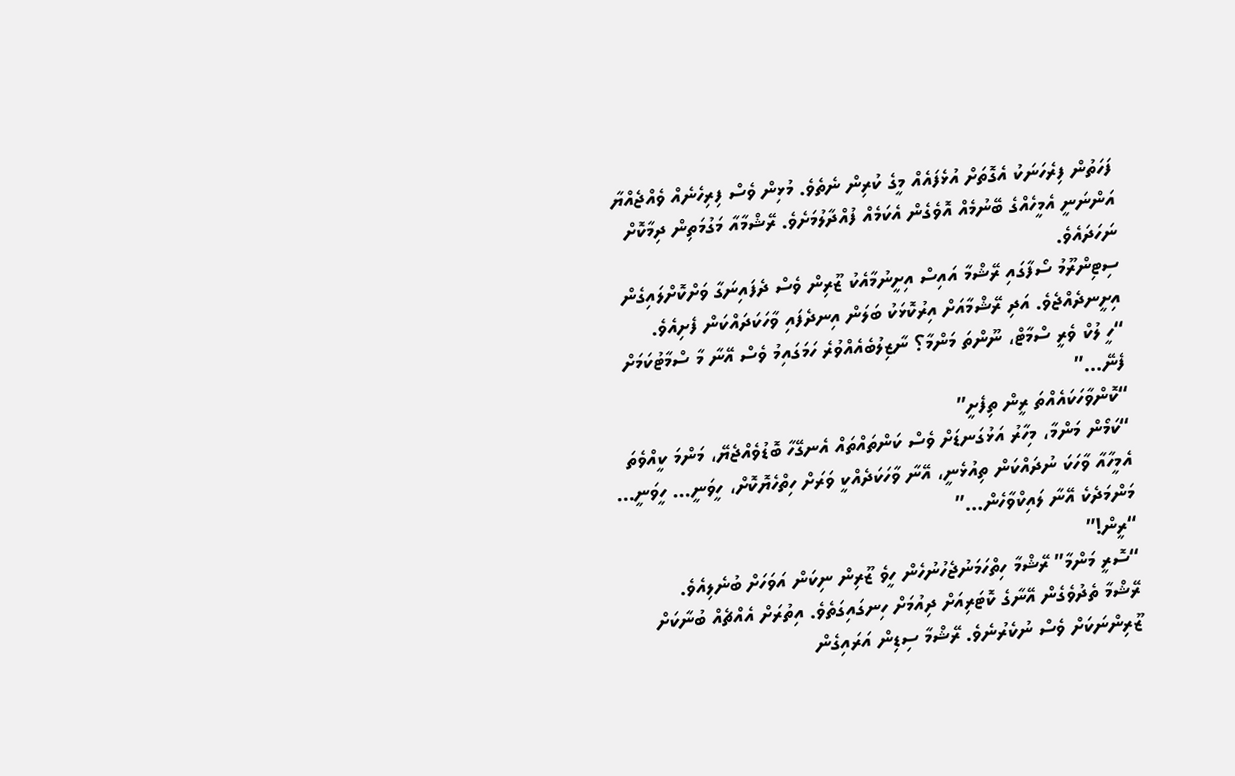ފަހަތުން ފިރެހަނަކު އެގޮތަށް އުޅެފައެއް މީގެ ކުރިން ނެތެވެ. މުޅިން ވެސް ފިރިހެނެއް ވެއްޖެއްޔާ އަންނަނީ އެމީހެއްގެ ބޭނުމެއް އޮވެގެން އެކަމެއް ފުއްދާލުމަށެވެ. ރޭޝްމާއާ މަގުމަތިން ދިމާކޮށް ނަހަދައެވެ.
ސިޓިންރޫމު ސޯފާގައި ރޭޝްމާ އައިސް އިށީނުމާއެކު ޒޫރިން ވެސް ދެފައިނަގާ ވަށްކޮށްލައިގެން އިށީނދެއްޖެވެ. އަދި ރޭޝްމާއަށް އިރުކޮޅަކު ބަލަން އިނދެފައި ވާހަކަދައްކަން ފެށިއެވެ.
“ހީ ލުކް ވެރީ ސްމާޓް، ނޫންތަ މަންމާ؟ ނާޒިލުބެއެއްވުރެ ހަމަގައިމު ވެސް އޭނާ މާ ސްމާޓުކަމަށް ފެނޭ…”
“ކޮންވާހަކައެއްތަ ރީން ތިފެށީ”
“ކަމޯން މަންމާ، މިހާރު އަޅުގަނޑަށް ވެސް ކަންތައްތައް އެނގޭހާ ބޮޑުވެއްޖެޔޭ، މަންމަ ކީއްވެތަ އެމީހާއާ ވާހަކަ ނުދައްކަން ތިއުޅެނީ، އޭނާ ވާހަކަދެއްކީ ވަރަށް ހިތްހެޔޮކޮށް، ހީވަނީ… ހީވަނީ… މަންމަދެކެ އޭނާ ލައިކްވާހެން…”
“ރީން!”
“ސޮރީ މަންމާ” ރޭޝްމާ ހިތްހަމަނުޖެހުނުހެން ހީވެ ޒޫރިން ނިކަން އަވަހަށް ބުނެލިއެވެ.
ރޭޝްމާ ތެދުވެގެން އޭނާގެ ކޮޓަރިއަށް ދިއުމަށް ހިނގައިގަތެވެ. އިތުރަށް އެއްޗެއް ބުނާކަށް ޒޫރިންނަކަށް ވެސް ނުކެރުނެވެ. ރޭޝްމާ ސިޑިން އަރައިގެން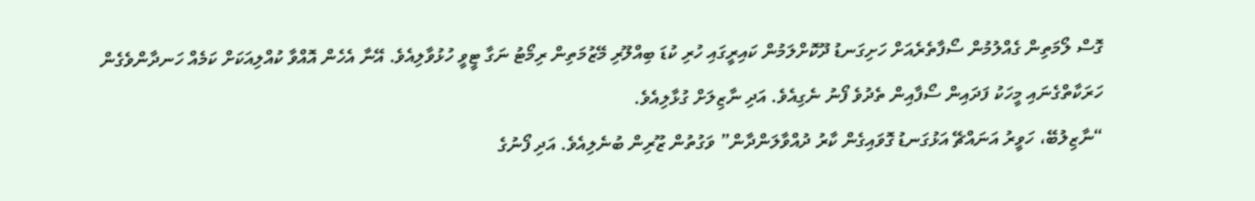ގޮސް ލޯމަތިން ގެއްލުމުން ސޯފާތެރެއަށް ހަށިގަނޑު ދޫކޮށްލަމުން ކައިރީގައި ހުރި ކުޑަ ބިއްލޫރި މޭޒުމަތިން ރިމޯޓު ނަގާ ޓީވީ ހުޅުވާލިއެވެ. އޭނާ އެހެން އޮއްވާ ކުއްލިއަކަށް ކަމެއް ހަނދާންވެގެން ހަރަކާތްގެނައި މީހަކު ފަދައިން ސޯފާއިން ތެދުވެ ފޯނު ނެގިއެވެ. އަދި ނާޒިލަށް ގުޅާލިއެވެ.
“ނާޒިލުބޭ، ހަވީރު އަނައްޗޭ އަޅުގަނޑު ގޮވައިގެން ކާރު ދުއްވާލަންދާން” ވަގުތުން ޒޫރިން ބުނެލިއެވެ. އަދި ފޯނުގެ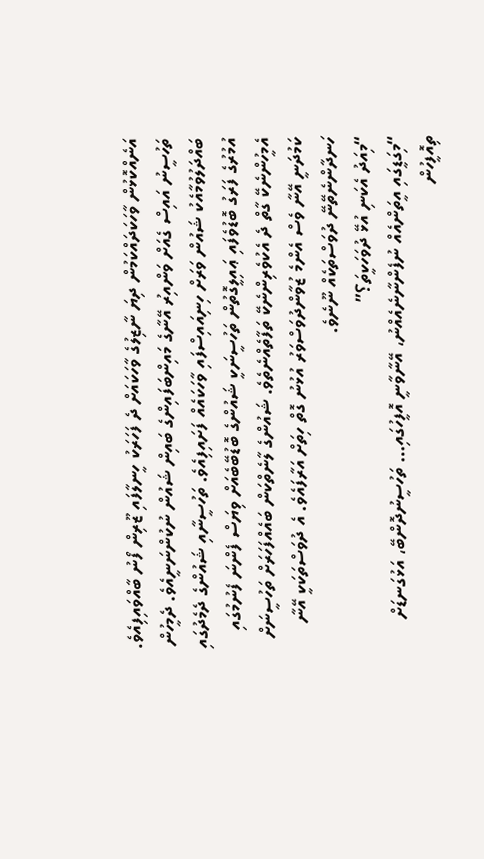އަނެއްކޮޅުން ވާހަކަދައްކަމުން ދިޔަ ނާޒިލުގެ ވާހަކައަށް ދެ ފަހަރަކު ހީނލާފައި ޒޫރިން ފޯނު ބާއްވައިފިއެވެ.
ތަހުސީނު އައިސް ގެއަށް ވަންއިރު އޭނާގެ މައިންބަފައިންގެ ބައިން ޝައުން ނުކުންނަނީއެވެ. ދެމީހުން ބައްދަލުވުމާއެކު ޝައުން ވަރަށް ހިނިއައިސްފައި ވާހަކައެއް ފަށައިފިއެވެ. ތަހުސީނާއި ޝައުންގެ ދެމެދުގައި އުމުރުގެ ފަރަގު ބޮޑުވެފައި ޢައިލީގޮތުން ތަހުސީނަކީ ޝައުންގެ ބޮޑުބޭބެއަށް ވިޔަސް ފެންނަ ފެނުމުގައި އެމީހުންނެކޭ ގާތް ދެ އެކުވެރިންނެކޭ ތަފާތެއްނެތެވެ. ޝައުންގެ ލާނެތްކަން ބައެއްފަހަރަށް ތަހުސީނަށް ކަމުދަނީ އޭނާ ވެސް އެންމެ ޒުވާންދުވަސްވަރު އުޅުނު ގޮތް ހިތަށް އަރާފައެވެ. އެ ދުވަސްތަކަކީ އޭނާ ހަނދާންނެތޭނޭ ދުވަސްތަކެއް ނޫނެވެ.
“މިއަދު އެކަނި އުޅޭ ދުވަހަކީތަ؟”
“މިގަޑީގައި އީތަންއެއް ނުފެންނާނެއެއްނު، އޭނާވާނީ އޮފީހުގައި… ތަހުސީނުދޮންބޭ، އަޅުގަނޑަށް ތިއޮފީހުން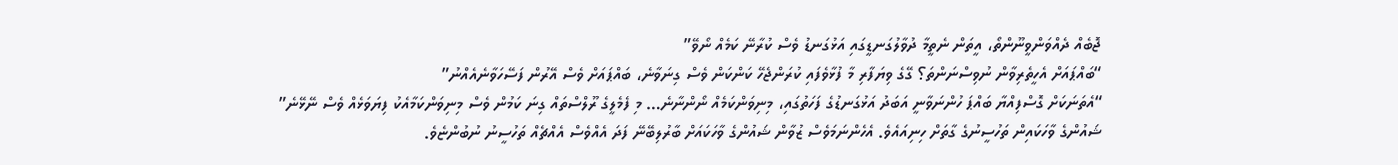ޖޮބެއް ދެއްވަންވީނޫންތޯ، އީތަން ނެތީމާ ދުވާލުގަނޑީގައި އަޅުގަނޑު ވެސް ކުރާނޭ ކަމެއް ނޯވޭ”
“ބައްޕައަށް އެހީތެރިވާން ނުވިސްނަންތަ؟ ގޭގެ ވިޔަފާރި މާ ފުޅާވެފައި ކުރަންޖެހޭ ކަންކަން ވެސް ގިނަވާނެ، ބައްޕައަށް ވެސް އޭރުން ފަސޭހަވާނެއެއްނު”
“އެތަނަކަށް ގޮސްފިއްޔާ ބައްޕަ ހުންނަވާނީ އަބަދު އަޅުގަނޑުގެ ފަހަތުގައި، މިނިވަންކަމެއް ނޯންނާނެ… މި ފެމެލީގެ ރޫލްސްތައް ގިނަ ކަމުން ވެސް މިނިވަންކަމާއެކު ފިޔަވަޅެއް ވެސް ނޭޅޭނެ”
ޝައުންގެ ވާހަކައިން ތަހުސީނުގެ ގާތަށް ހިނިއައެވެ. އެހެންނަމަވެސް ޒުވާން ޝައުންގެ ވާހަކައަށް ބާރުލިބޭނޭ ފަދަ އެއްވެސް އެއްޗެއް ތަހުސީނު ނުބުންޏެވެ.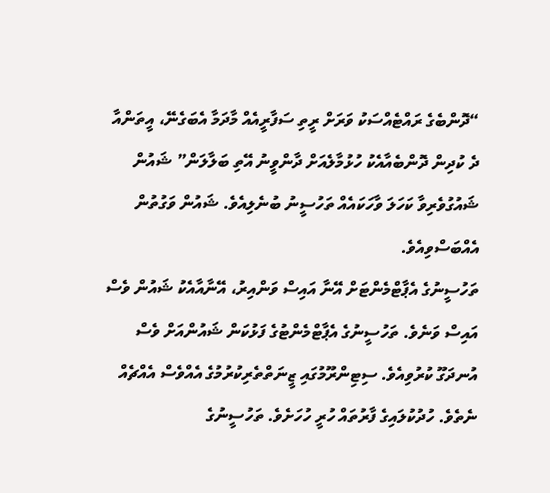“ދޮންބެގެ ރައްޓެއްސަކު ވަރަށް ރީތި ސަފާރީއެއް މާދަމާ އެބަގެނޭ، އީތަންއާ ދެ ކުދިން ދޮންބެއާއެކު ހުޅުމާލެއަށް ދާންވީނު އޭތި ބަލާލަން” ޝައުން ޝައުގުވެރިވާ ކަހަލަ ވާހަކައެއް ތަހުސީނު ބުނެލިއެވެ. ޝައުން ވަގުތުން އެއްބަސްވިއެވެ.
ތަހުސީނުގެ އެޕާޓްމެންޓަށް އޭނާ އައިސް ވަންއިރު، އޭނާއާއެކު ޝައުން ވެސް އައިސް ވަނެވެ. ތަހުސީނުގެ އެޕާޓްމެންޓުގެ ފަޅުކަން ޝައުންއަށް ވެސް އުނދަގޫ ކުރުވިއެވެ. ސިޓިންރޫމުގައި ޒީނަތްތެރިކުރުމުގެ އެއްވެސް އެއްޗެއް ނެތެވެ. ހުދުކުލައިގެ ފާރުތައް ހުރީ ހުހަށެވެ. ތަހުސީނުގެ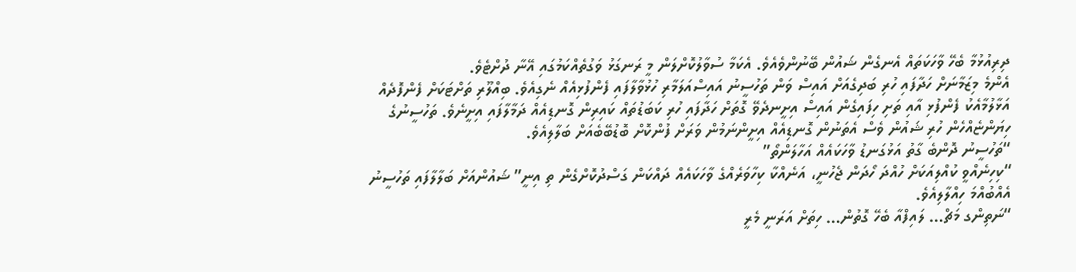ދިރިއުޅުމާ ބެހޭ ވާހަކަތައް އެނގެން ޝައުން ބޭނުންވެއެވެ. އެކަމާ ސުވާލުކޮށްލަން މީ ރަނގަޅު ވަގުތެއްކަމުގައި އޭނާ ދުށްޓެވެ.
އެންމެ މިޒަމާނަށް ހަދާފައި ހުރި ބަދިގެއަށް އައިސް ވަން ތަހުސީނު އައިސްއަލަމާރި ހުޅުވާލާފައި ފެންފުޅިއެއް ނެގިއެވެ. ބިއްލޫރި ތަށްޓަކަށް ފެންފޮދެއް އަޅާލުމާއެކު ފެންފުޅި އާއި ތަށި ހިފައިގެން އައިސް އިށީނދެވޭ ގޮތަށް ހަދާފައި ހުރި ކަބަޑުތައް ކައިރިން ގޮނޑިއެއް ދަމާލާފައި އިށީނެވެ. ތަހުސީނުގެ ހިޔަންޏެއްހެން ހުރި ޝައުން ވެސް އެތަނުން ގޮނޑިއެއް އިށީންނަމުން ވަރަށް ފުންކޮށް ބޮޑުބޭބެއަށް ބަލާލިއެވެ.
“ތަހުސީނު ދޮންބެ ގާތު އަޅުގަނޑު ވާހަކައެއް އަހާލަންތޯ”
“ކިހިނެއްވީ ކުއްލިއަކަށް ހުއްދަ ހޯދަން ޖެހުނީ، އަނެއްކާ ކިހާވަރެއްގެ ވާހަކައެއް ދައްކަން ގަސްދުކޮށްގެން ތި އިނީ” ޝައުންއަށް ބަލާލާފައި ތަހުސީނު އެއްބުއްމަ ހިއްލާލިއެވެ.
“ނަތިންގ މަޗް… ލައިފްއާ ބެހޭ ގޮތުން… ހިތަށް އަރަނީ މެރީ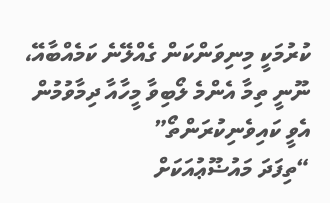ކުރުމަކީ މިނިވަންކަން ގެއްލޭނެ ކަމެއްބާއޭ، ނޫނީ ތިމާ އެންމެ ލޯބިވާ މީހާއާ ދިމާވުމުން އެވީ ކައިވެނިކުރަންތޯ”
“ތިފަދަ މައުޟޫޢުއަކަށް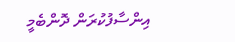އިންސާފުކުރަން ދޮންބެމީ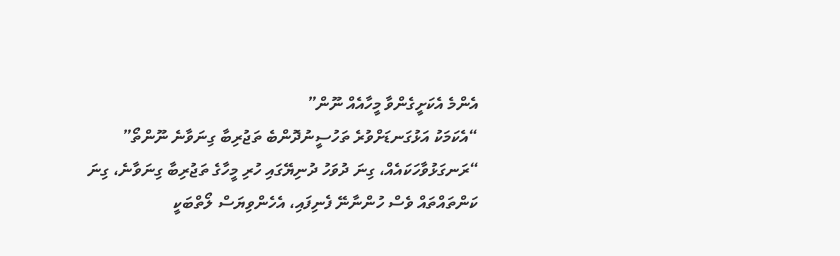އެންމެ އެކަށީގެންވާ މީހާއެއް ނޫން”
“އެކަމަކު އަޅުގަނޑަށްވުރެ ތަހުސީނުދޮންބެ ތަޖުރިބާ ގިނަވާނެ ނޫންތޯ”
“ރަނގަޅުވާހަކައެއް، ގިނަ ދުވަހު ދުނިޔޭގައި ހުރި މީހާގެ ތަޖުރިބާ ގިނަވާނެ، ގިނަ ކަންތައްތައް ވެސް ހުންނާނޭ ފެނިފައި، އެހެންވިޔަސް ލޯތްބަކީ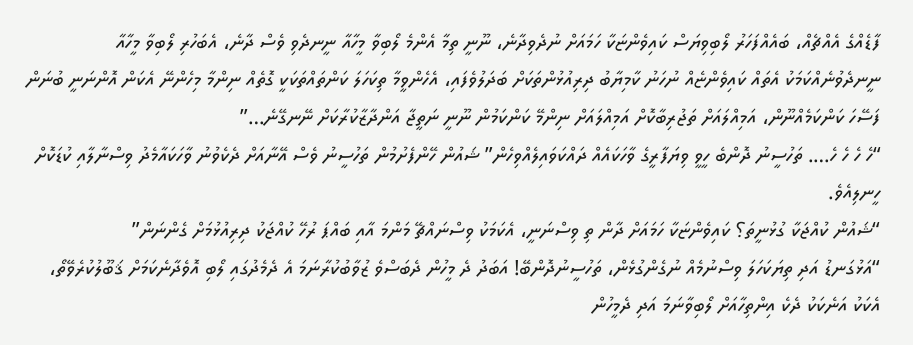ފާޑެއްގެ އެއްޗެއް، ބައެއްފަހަރު ލޯބިވިޔަސް ކައިވެންޏަކާ ހަމައަށް ނުދެވިދާނެ، ނޫނީ ތިމާ އެންމެ ލޯބިވާ މީހާއާ ނީނދެވި ވެސް ދާނެ، އެބަހުރި ލޯބިވާ މީހާއާ ނީނދެވުނެއްކަމަކު އެތައް ކައިވެންޏެއް ނުހަނު ކާމިޔާބު ދިރިއުޅުންތަކަށް ބަދަލުވެފައި، އެހެންވީމާ ތިކަހަލަ ކަންތައްތަކަކީ ގޮތެއް ނިންމާ މިހެންނޭ އެކަން އޮންނަނީ ބުނަން ފަސޭހަ ކަންކަމެއްނޫން، އަމިއްލައަށް ތަޖުރިބާކޮށް އަމިއްލައަށް ނިންމޭ ކަންކަމުން ނޫނީ ނަތީޖާ އަންދާޒާކުރާކަށް ނޭނގޭނެ…”
“ހެ ހެ ހެ ހެ…. ތަހުސީނު ދޮންބެ ހީވީ ވިޔަފާރީގެ ވާހަކައެއް ދައްކަވައިލެއްވިހެން” ޝައުން ހޭންފެށުމުން ތަހުސީނު ވެސް އޭނާއަށް ދެކެވުނު ވާހަކައާމެދު ވިސްނާލާއި ކުޑަކޮށް ހީނލިއެވެ.
“ޝައުން ކުއްޖަކާ ގުޅުނީތަ؟ ކައިވެންޏަކާ ހަމައަށް ދާން ތި ވިސްނަނީ، އެކަމަކު ވިސްނައްޗޭ މަންމަ އާއި ބައްޕަ ރުހޭ ކުއްޖަކު ދިރިއުޅުމަށް ގެންނަން”
“އަޅުގަނޑު އަދި ތިޔަކަހަލަ ވިސްނުމެއް ނުގެންގުޅެން، ތަހުސީނުދޮންބޭ! އަބަދު ދެ މީހުން ދެބަސްވެ ޒުވާބުކުރާނަމަ އެ ދެމެދުގައި ލޯބި އޮވެދާނެކަމަށް ޤަބޫލުކުރެވޭތޯ، އެކަކު އަނެކަކު ދެކެ އިންތިހާއަށް ލޯބިވާނަމަ އަދި ދެމީހުން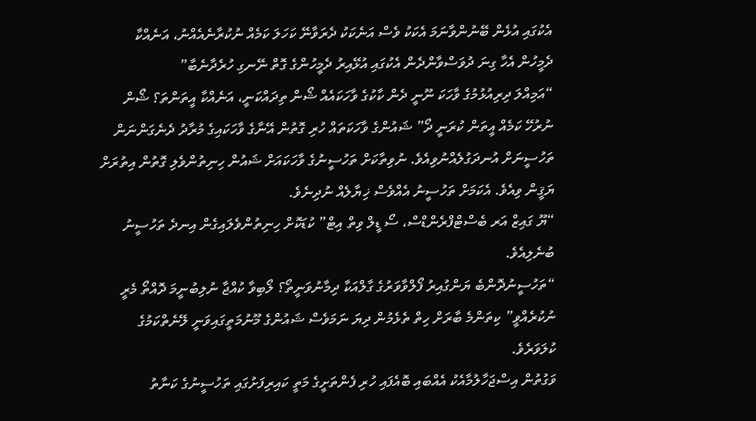އެކުގައި އުޅެން ބޭނުންވާނަމަ އެކަކު ވެސް އަނެކަކު ދެރަވާނޭ ކަހަލަ ކަމެއް ނުކުރާނެއެއްނު، އަނެއްކާ ދެމީހުން އެހާ ގިނަ ދުވަސްވާންދެން އެކުގައި އުޅޭއިރު ދެމީހުންގެ ގޮތް ނޭނގި ހުރެދާނެބާ”
“އަމިއްލަ ދިރިއުޅުމުގެ ވާހަކަ ނޫނީ ދެން ކާކުގެ ވާހަކައެއް ޝޯން ތިދައްކަނީ، އަނެއްކާ އީތަންތަ؟ ޝޯން ނުރުހޭ ކަމެއް އީތަން ކުރަނީ ދޯ” ޝައުންގެ ވާހަކަތައް ހުރި ގޮތުން އޭނާގެ ވާހަކައިގެ މުރާދު ދެނެގަންނަން ތަހުސީނަށް އުނދަގުލެއްނުވިއެވެ. ނުވިތާކަށް ތަހުސީނުގެ ވާހަކައަށް ޝައުން ހިނިތުންވެލި ގޮތުން އިތުރަށް ޔަޤީން ވިއެވެ. އެކަމަށް ތަހުސީނު އެއްވެސް ޚިޔާލެއް ނުދިނެވެ.
“ޔޫ ގައިޒް އަރ ބެސްޓްފްރެންޑްސް، ސޯ ޑީލް ވިތް އިޓް” ކުޑަކޮށް ހިނިތުންވެލައިގެން އިނދެ ތަހުސީނު ބުނެލިއެވެ.
“ތަހުސީނުދޮންބެ ޔަންގުއިރު ފޯލްވާވަރުގެ ގާލްއަކާ ދިމާނުވަނީތޯ؟ ލޯބިވާ ކުއްޖާ ނުލިބުނީމަ ދޮއްތޯ މެރީ ނުކުރެއްވީ” ކިތަންމެ ބާރަށް ހިތް ތެޅެމުން ދިޔަ ނަމަވެސް ޝައުންގެ މޫނުމަތީގައިވަނީ ލޭނެތްކަމުގެ ކުލަވަރެވެ.
ވަގުތުން އިސްޖަހާލުމާއެކު އެއްބައި ބޮއެފައި ހުރި ފެންތަށީގެ މަތީ ކައިރިފަށުގައި ތަހުސީނުގެ ކަނާތު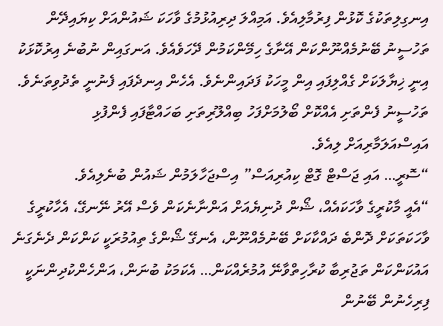އިނގިލިތަކުގެ ކޮޅުން ފިރުމާލިއެވެ. އަމިއްލަ ދިރިއުޅުމުގެ ވާހަކަ ޝައުންއަށް ކިޔައިދޭން ތަހުސީނު ބޭނުމެއްނޫންކަން އޭނާގެ ހިމޭންކަމުން ދޭހަވެއެވެ. އަނގައިން ނުބުނެ އިރުކޮޅަކު އިނީ ޚިޔާލަކަށް ގެއްލިފައި އިން މީހަކު ފަދައިންނެވެ. އެހެން އިނދެފައި ފެނުނީ ތެދުވިތަނެވެ. ތަހުސީނު ފެންތަށި އެއްކޮށް ބޯލުމަށްފަހު ބިއްލޫރިތަށި ބަހައްޓާފައި ފެންފުޅި އައިސްއަލަމާރިއަށް ލިއެވެ.
“ސޮރީ… އައި ޖަސްޓް ގޮޓް ކިއުރިއަސް” އިސްޖަހާލަމުން ޝައުން ބުނެލިއެވެ.
“އެއީ މާކުރީގެ ވާހަކައެއް، ޝޯން ދުނިޔެއަށް އަންނާނެކަން ވެސް އޭރު ނޭނގޭ، އެހާކުރީގެ ވާހަކަތަކަށް ދޮންބެ ދައްކާކަށް ބޭނުމެއްނޫން، އެނގޭ ޝޯންގެ ތިއުމުރަކީ ކަންކަން ދެނެގަނެ އައުކަންކަން ތަޖުރިބާ ކުރާހިތްވާނޭ އުމުރެއްކަން… އެކަމަކު ބުނަން، އަންހެންކުދިންނަކީ ފިރިހެނުން ބޭނުން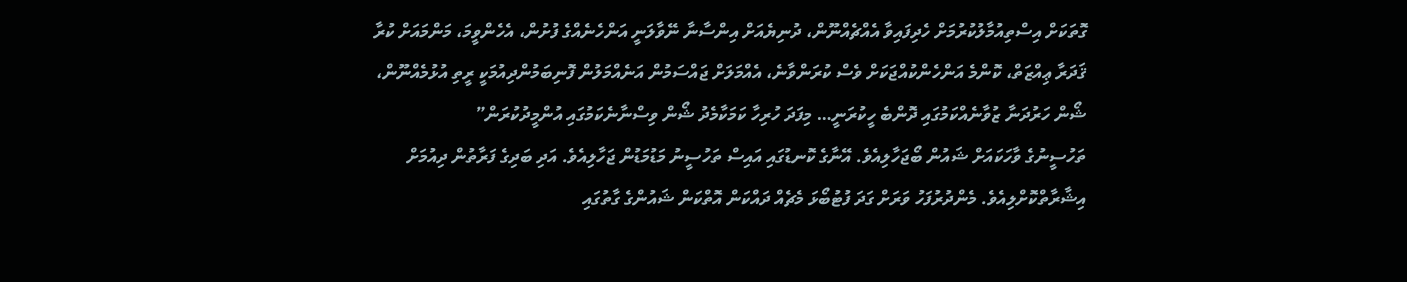ގޮތަކަށް އިސްތިއުމާލުކުރުމަށް ހެދިފައިވާ އެއްޗެއްނޫން، ދުނިޔެއަށް އިންސާނާ ނޭވާލަނީ އަންހެނެއްގެ ފުށުން، އެހެންވީމަ، މަންމައަށް ކުރާ ޤަދަރާ ޢިއްޒަތް، ކޮންމެ އަންހެންކުއްޖަކަށް ވެސް ކުރަންވާނެ، އެއްމަލަށް ޖައްސަމުން އަނެއްމަލުން ފޮނިބަމުންދިއުމަކީ ރީތި އުޅުމެއްނޫން، ޝޯން ހަރުދަނާ ޒުވާނެއްކަމުގައި ދޮންބެ ހީކުރަނީ… މިފަދަ ހުރިހާ ކަމަކާމެދު ޝޯން ވިސްނާނެކަމުގައި އުންމީދުކުރަން”
ތަހުސީނުގެ ވާހަކައަށް ޝައުން ބޯޖަހާލިއެވެ. އޭނާގެ ކޮނޑުގައި އައިސް ތަހުސީނު މަޑުމަޑުން ޖަހާލިއެވެ. އަދި ބަދިގެ ފަރާތުން ދިއުމަށް އިޝާރާތްކޮށްލިއެވެ. މެންދުރުފަހު ވަރަށް ގަދަ ފުޓުބޯޅަ މެޗެއް ދައްކަން އޮތްކަން ޝައުންގެ ގާތުގައި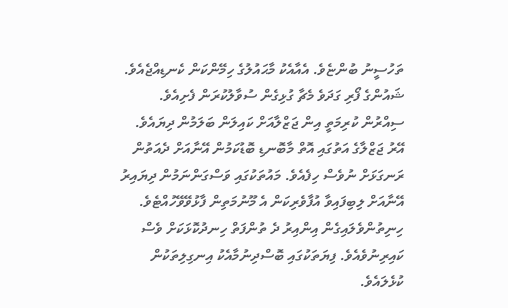ތަހުސީނު ބުންޏެވެ. އެއާއެކު މާޙައުލުގެ ހިމޭންކަން ކެނޑިއްޖެއެވެ. ޝައުންގެ ފޯރި ގަދަވެ މެޗާ ގުޅިގެން ސުވާލުކުރަން ފެށިއެވެ.
ސިއްރުން ކުރިމަތީ އިން ޖަޒްލާއަށް ކައިލަން ބަލަމުން ދިޔައެވެ. އޭރު ޖަޒްލާގެ އަތުގައި އޮތް މާބޮނޑި ބޮޑުކަމުން އޭނާއަށް ދެއަތުން ރަނގަޅަށް ނުވެސް ހިފެއެވެ. މައުތަކުގައި ވަސްގަންނަމުން ދިޔައިރު އޭނާއަށް ލިބިފައިވާ އުފާވެރިކަން އެ މޫނުމަތިން ފާޅުވޭވޭހުއްޓެވެ. ހިނިތުންވެލައިގެން އިންއިރު ދެ ތުންފަތް ހިނދުކޮޅަކަށް ވެސް ކައިރިނުވެއެވެ. ފިޔަތަކުގައި ބޮސްދިނުމާއެކު އިނގިލިތަކުން ކުޅެލައެވެ.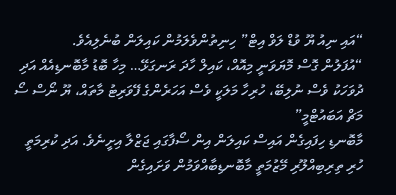“އައި ނިއު ޔޫ ވުޑް ލަވް އިޓް” ހިނިތުންވެލަމުން ކައިލަން ބުނެލިއެވެ.
“އުފަލުން ގޮސް މޮޔަވަނީ މިއޮއް، ކައިލް ހާދަ ރަނގަޅޭ… މިހާ ބޮޑު މާބޮނޑިއެއް އަދި ދުވަހަކު ވެސް ނުލިބޭ، ހުރިހާ މަލަކީ ވެސް އަހަރެންގެ ފޭވަރިޓު މާތައް، ޔޫ ނޯސް ސޯ މަޗް އަބައުޓްމީ”
މާބޮނޑި ހިފައިގެން އައިސް ކައިލަން އިން ސޯފާގައި ޖަޒްލާ އިށީނެވެ. އަދި ކުރިމަތީ ހުރި ތިރިބިއްލޫރި މޭޒުމަތީ މާބޮނޑިބާއްވަމުން ވަށައިގެން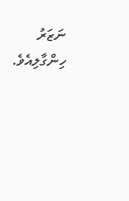ނަޒަރު ހިންގާލިއެވެ.